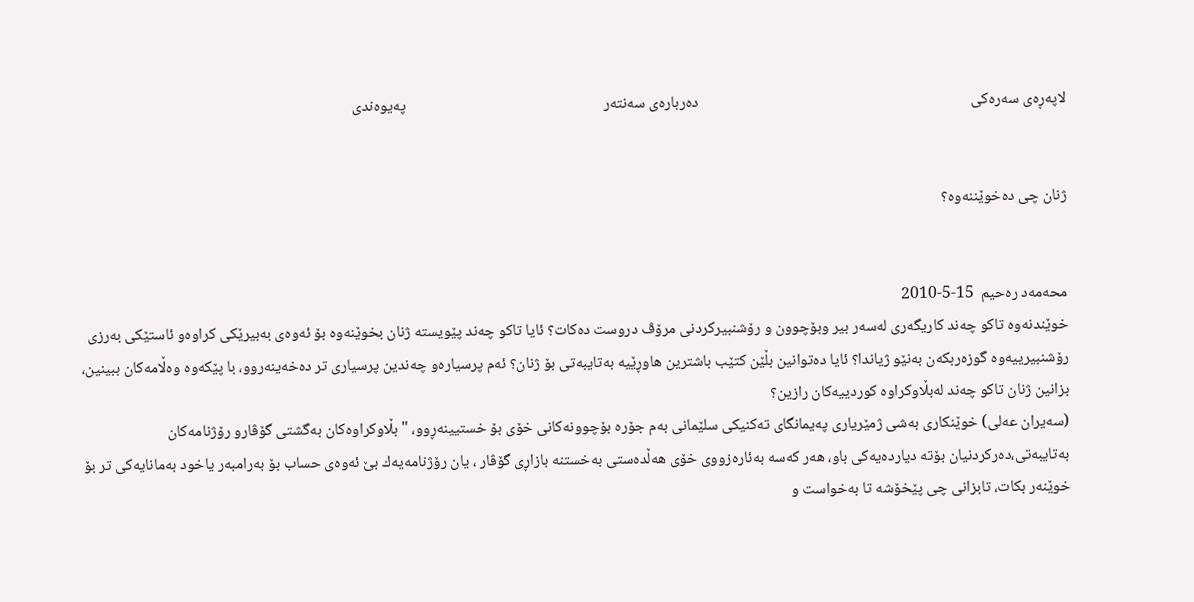لاپه‌ڕه‌ی سه‌ره‌كی                                                                             ده‌رباره‌ی سه‌نته‌ر                                                        په‌یوه‌ندى


ژنان چی ده‌خوێننه‌وه‌؟


محه‌مه‌د ره‌حیم  15-5-2010
خوێندنه‌وه‌ تاكو چه‌ند كاریگه‌ری له‌سه‌ر بیر وبۆچوون و رۆشنبیركردنی مرۆڤ دروست ده‌كات؟ ئایا تاكو چه‌ند پێویسته‌ ژنان بخوێنه‌وه‌ بۆ ئه‌وه‌ی به‌بیرێكی كراوه‌و ئاستێكی به‌رزی رۆشنبیرییه‌وه‌ گوزه‌ربكه‌ن به‌نێو ژیاندا؟ ئایا ده‌توانین بڵێن كتێب باشترین هاوڕێیه‌ به‌تایبه‌تی بۆ ژنان؟ ئه‌م پرسیاره‌و چه‌ندین پرسیاری تر ده‌خه‌ینه‌روو، با پێكه‌وه‌ وه‌ڵامه‌كان ببینین، بزانین ژنان تاكو چه‌ند له‌بڵاوكراوه‌ كوردییه‌كان رازین؟
(سه‌یران عه‌لی) خوێنكاری به‌شی ژمێریاری په‌یمانگای ته‌كنیكی سلێمانی به‌م جۆره‌ بۆچوونه‌كانی خۆی بۆ خستیینه‌ڕوو، " بڵاوكراوه‌كان به‌گشتی گۆڤارو رۆژنامه‌كان به‌تایبه‌تی،ده‌ركردنیان بۆته‌ دیارده‌یه‌كی باو، هه‌ر كه‌سه‌ به‌ئاره‌زووی خۆی هه‌ڵده‌ستی به‌خستنه‌ بازاڕی گۆڤار ، یان رۆژنامه‌یه‌ك بێ ئه‌وه‌ی حساب بۆ به‌رامبه‌ر یاخود به‌مانایه‌كی تر بۆ خوێنه‌ر بكات، تابزانی چی پێخۆشه‌ تا به‌خواست و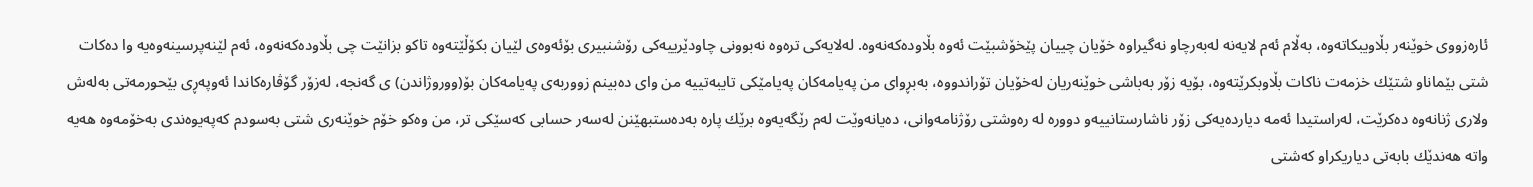ئاره‌زووی خوێنه‌ر بڵاویبكاته‌وه‌، به‌ڵام ئه‌م لایه‌نه‌ له‌به‌رچاو نه‌گیراوه‌ خۆیان چییان پێخۆشبێت ئه‌وه‌ بڵاوده‌كه‌نه‌وه‌. له‌لایه‌كی تره‌وه‌ نه‌بوونی چاودێرییه‌كی رۆشنبیری بۆئه‌وه‌ی لێیان بكۆڵێته‌وه‌ تاكو بزانێت چی بڵاوده‌كه‌نه‌وه‌، ئه‌م لێنه‌پرسینه‌وه‌یه‌ وا ده‌كات شتی بێماناو شتێك خزمه‌ت ناكات بڵاوبكرێته‌وه‌، بۆیه‌ زۆر به‌باشی خوێنه‌ریان له‌خۆیان تۆراندووه‌، به‌بڕوای من په‌یامه‌كان په‌یامێكی تایبه‌تییه‌ من وای ده‌بینم زووربه‌ی په‌یامه‌كان بۆ(ووروژاندن) ی گه‌نجه‌، له‌زۆر گۆڤاره‌كاندا ئه‌وپه‌ڕی بێحورمه‌تی به‌له‌ش ولاری ژنانه‌وه‌ ده‌كرێت، له‌راستیدا ئه‌مه‌ دیارده‌یه‌كی زۆر ناشارستانییه‌و دووره‌ له‌ ره‌وشتی رۆژنامه‌وانی، ده‌یانه‌وێت له‌م رێگه‌یه‌وه‌ برێك پاره‌ به‌ده‌ستبهێنن له‌سه‌ر حسابی كه‌سێكی تر، من وه‌كو خۆم خوێنه‌ری شتی به‌سودم كه‌په‌یوه‌ندی به‌خۆمه‌وه‌ هه‌یه‌ واته‌ هه‌ندێك بابه‌تی دیاریكراو كه‌شتی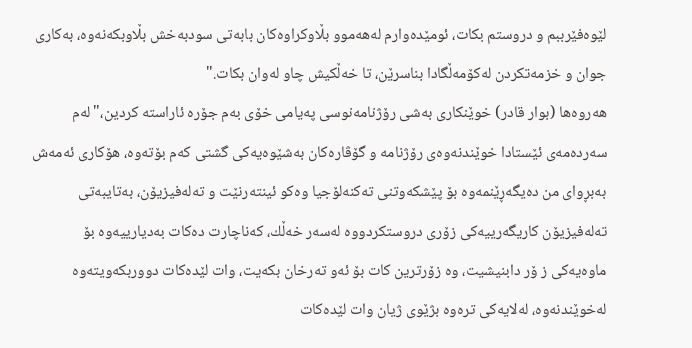لێوه‌فێرببم و دروستم بكات، ئومێده‌وارم له‌هه‌موو بڵاوكراوه‌كان بابه‌تی سودبه‌خش بڵاوبكه‌نه‌وه‌، به‌كاری جوان و خزمه‌تكردن له‌كۆمه‌ڵگادا بناسرێن، تا خه‌ڵكیش چاو له‌وان بكات."
هه‌روه‌ها (بوار قادر) خوێنكاری به‌شی رۆژنامه‌نوسی په‌یامی خۆی به‌م جۆره‌ ئاراسته‌ كردین،"له‌م سه‌رده‌مه‌ی ئێستادا خوێندنه‌وه‌ی رۆژنامه‌ و گۆڤاره‌كان به‌شێوه‌یه‌كی گشتی كه‌م بۆته‌وه‌، هۆكاری ئه‌مه‌ش به‌بڕوای من ده‌یگه‌ڕێنمه‌وه‌ بۆ پێشكه‌وتنی ته‌كنه‌لۆجیا وه‌كو ئینته‌رنێت و ته‌له‌فیزیۆن، به‌تایبه‌تی ته‌له‌فیزیۆن كاریگه‌رییه‌كی زۆری دروستكردووه‌ له‌سه‌ر خه‌ڵك، كه‌ناچارت ده‌كات به‌دیارییه‌وه‌ بۆ ماوه‌یه‌كی ز ۆر دابنیشیت، وه‌ زۆرترین كات بۆ ئه‌و ته‌رخان بكه‌یت، وات لێده‌كات دووربكه‌ویته‌وه‌ له‌خوێندنه‌وه‌، له‌لایه‌كی تره‌وه‌ بژێوی ژیان وات لێده‌كات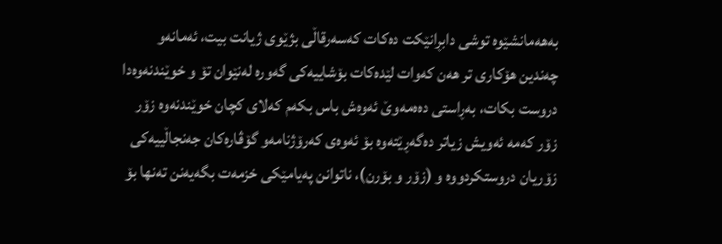به‌هه‌مانشێوه‌ توشی دابڕانێكت ده‌كات كه‌سه‌رقاڵی بژێوی ژیانت بیت، ئه‌مانه‌و چه‌ندین هۆكاری تر هه‌ن كه‌وات لێده‌كات بۆشاییه‌كی گه‌وره‌ له‌نێوان تۆ و خوێندنه‌وه‌دا دروست بكات، به‌ڕاستی ده‌ه‌مه‌وێ ئه‌وه‌ش باس بكه‌م كه‌لای كچان خوێندنه‌وه‌ زۆر زۆر كه‌مه‌ ئه‌ویش زیاتر ده‌گه‌ڕێته‌وه‌ بۆ ئه‌وه‌ی كه‌رۆژنامه‌و گۆڤاره‌كان جه‌نجاڵییه‌كی زۆریان دروستكردووه‌ و (زۆر و بۆرن)، ناتوانن په‌یامێكی خزمه‌ت بگه‌یه‌نن ته‌نها بۆ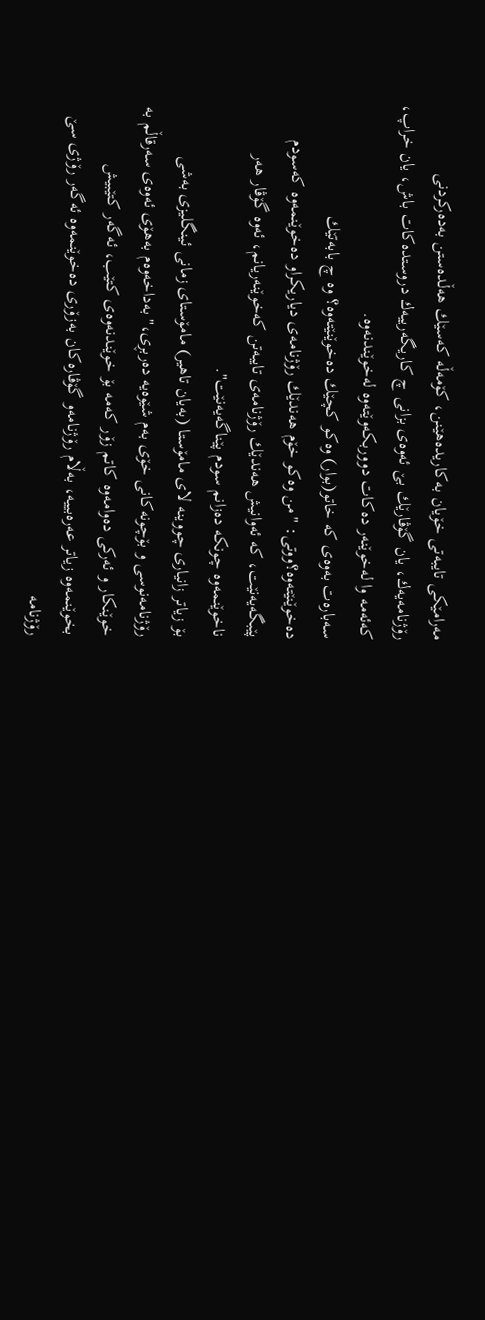مه‌رامێكی تایبه‌تی خۆیان به‌كاریده‌هێنن، كۆمه‌ڵه‌ كه‌سێك هه‌ڵده‌ستن به‌ده‌ركردنی رۆژنامه‌یه‌ك، یان گۆڤارێك بێ ئه‌وه‌ی بزانی چ كاریگه‌رییه‌ك دروستده‌كات باش، یان خراپ، كه‌ئه‌مه‌ وا له‌خوێنه‌ر ده‌كات دووربكه‌وێته‌وه‌ له‌خوێندنه‌وه‌.
سه‌باره‌ت به‌وه‌ی كه‌ خاتو(بوار) وه‌كو كچێك ده‌خوێنێته‌وه‌؟ وه‌ چ بابه‌تێك ده‌خوێنێته‌وه‌؟ووتی: "من وه‌كو خۆم هه‌ندێك رۆژنامه‌ی دیاریكراو ده‌خوێنمه‌وه‌ كه‌سودم پێبگه‌یه‌نێت، كه‌ ئه‌وانیش هه‌ندێك رۆژنامه‌ی تایبه‌تن كه‌خوێنه‌ریانم، ئه‌وه‌ گۆڤار هه‌ر ناخوێنمه‌وه‌ چونكه‌ ده‌زانم سودم پێناگه‌یه‌نێت".
بۆ زیاتر زانیاری چووینه‌ لای مامۆستا (به‌یان تاهیر) مامۆستای زمانی ئینگلیزی به‌شی رۆژنامه‌نوسی و بۆچونه‌كانی خۆی به‌م شێوه‌یه‌ ده‌ربڕی،" به‌داخه‌وه‌م به‌هۆی ئه‌وه‌ی سه‌رقاڵم به‌ خوێنكار و ئه‌ركی ده‌وامه‌وه‌ كاتم زۆر كه‌مه‌ بۆ خوێندنه‌وه‌ی كتێب، ئه‌گه‌ر كتێبیش بخوێنمه‌وه‌ زیاتر عه‌ره‌بییه‌، به‌ڵام رۆژنامه‌و گۆڤاره‌كان به‌زۆری ده‌خوێنمه‌وه‌ ئه‌گه‌ر رۆژی سێ رۆژنامه‌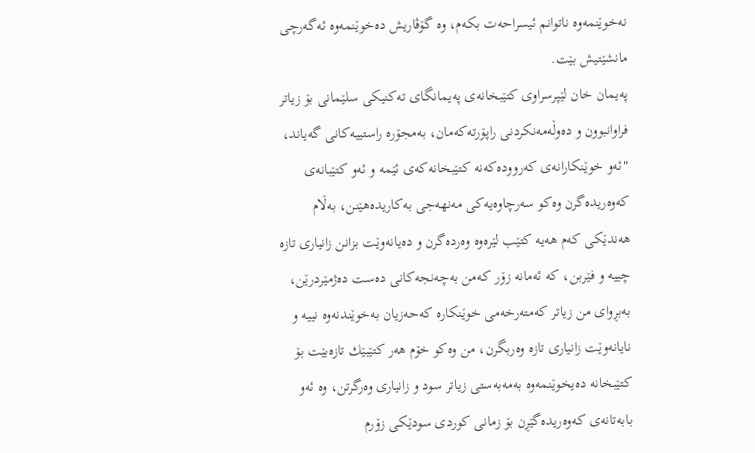نه‌خوێنمه‌وه‌ ناتوانم ئیسراحه‌ت بكه‌م، وه‌ گۆڤاریش ده‌خوێنمه‌وه‌ ئه‌گه‌رچی مانشێتیش بێت.
په‌یمان خان لێپرسراوی كتێبخانه‌ی په‌یمانگای ته‌كنیكی سلێمانی بۆ زیاتر فراوانبوون و ده‌وڵه‌مه‌نكردنی راپۆرته‌كه‌مان، به‌مجۆره‌ راستییه‌كانی گه‌یاند، "ئه‌و خوێنكارانه‌ی كه‌رووده‌كه‌نه‌ كتێبخانه‌كه‌ی ئێمه‌ و ئه‌و كتێبانه‌ی كه‌وه‌ریده‌گرن وه‌كو سه‌رچاوه‌یه‌كی مه‌نهه‌جی به‌كاریده‌هێنن، به‌ڵام هه‌ندێكی كه‌م هه‌یه‌ كتێب لێره‌وه‌ وه‌رده‌گرن و ده‌یانه‌وێت بزانن زانیاری تازه‌ چییه‌ و فێربن، كه‌ ئه‌مانه‌ زۆر كه‌من به‌چه‌نجه‌كانی ده‌ست ده‌ژمێردرێن، به‌بڕوای من زیاتر كه‌مته‌رخه‌می خوێنكاره‌ كه‌حه‌زیان به‌خوێندنه‌وه‌ نییه‌ و نایانه‌وێت زانیاری تازه‌ وه‌ربگرن، من وه‌كو خۆم هه‌ر كتێبێك تازه‌بێت بۆ كتێبخانه‌ ده‌یخوێنمه‌وه‌ به‌مه‌به‌ستی زیاتر سود و زانیاری وه‌رگرتن، وه‌ ئه‌و بابه‌تانه‌ی كه‌وه‌ریده‌گێڕن بۆ زمانی كوردی سودێكی زۆرم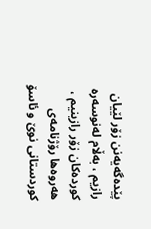پێده‌گه‌یه‌نن زۆر لێیان رازیم ، به‌ڵام له‌نوسه‌ره‌ كورده‌كان زۆر رازینیم ، هه‌روه‌ها رۆژنامه‌ی كوردستانی نوێ و ئاسۆ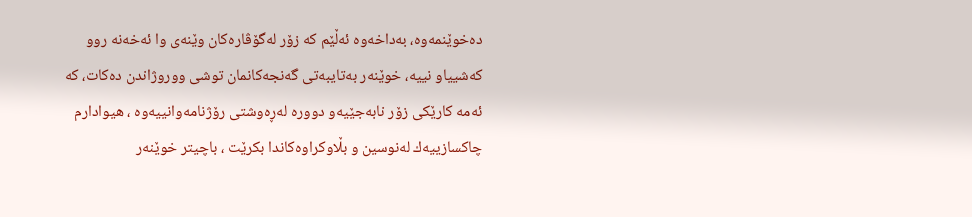ده‌خوێنمه‌وه‌، به‌داخه‌وه‌ ئه‌ڵێم كه‌ زۆر له‌گۆڤاره‌كان وێنه‌ی وا ئه‌خه‌نه‌ روو كه‌شییاو نییه‌، خوێنه‌ر به‌تایبه‌تی گه‌نجه‌كانمان توشی ووروژاندن ده‌كات، كه‌ ئه‌مه‌ كارێكی زۆر نابه‌جێیه‌و دووره‌ له‌ڕه‌وشتی رۆژنامه‌وانییه‌وه‌ ، هیوادارم چاكسازییه‌ك له‌نوسین و بڵاوكراوه‌كاندا بكرێت ، باچیتر خوێنه‌ر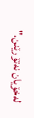له‌خۆیان نه‌تۆرێنن."